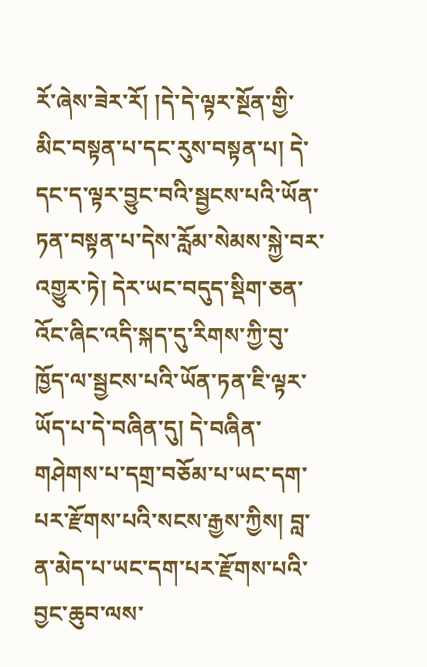རོ་ཞེས་ཟེར་རོ། །དེ་དེ་ལྟར་སྔོན་གྱི་མིང་བསྟན་པ་དང་རུས་བསྟན་པ། དེ་དང་ད་ལྟར་བྱུང་བའི་སྦྱངས་པའི་ཡོན་ཏན་བསྟན་པ་དེས་རློམ་སེམས་སྐྱེ་བར་འགྱུར་ཏེ། དེར་ཡང་བདུད་སྡིག་ཅན་འོང་ཞིང་འདི་སྐད་དུ་རིགས་ཀྱི་བུ་ཁྱོད་ལ་སྦྱངས་པའི་ཡོན་ཏན་ཇི་ལྟར་ཡོད་པ་དེ་བཞིན་དུ། དེ་བཞིན་གཤེགས་པ་དགྲ་བཅོམ་པ་ཡང་དག་པར་རྫོགས་པའི་སངས་རྒྱས་ཀྱིས། བླ་ན་མེད་པ་ཡང་དག་པར་རྫོགས་པའི་བྱང་ཆུབ་ལས་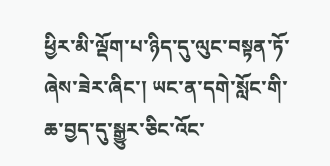ཕྱིར་མི་ལྡོག་པ་ཉིད་དུ་ལུང་བསྟན་ཏོ་ཞེས་ཟེར་ཞིང་། ཡང་ན་དགེ་སློང་གི་ཆ་བྱད་དུ་སྒྱུར་ཅིང་འོང་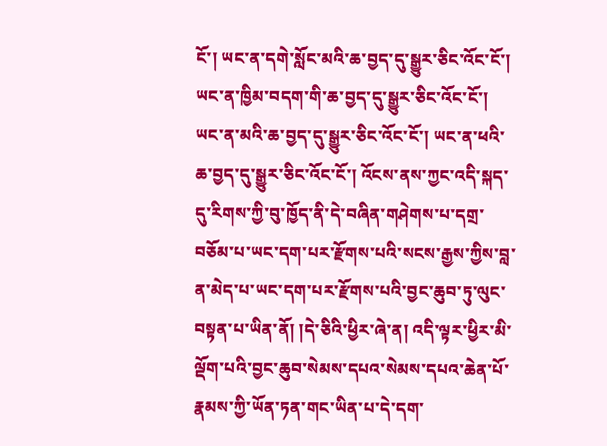ངོ་། ཡང་ན་དགེ་སློང་མའི་ཆ་བྱད་དུ་སྒྱུར་ཅིང་འོང་ངོ་། ཡང་ན་ཁྱིམ་བདག་གི་ཆ་བྱད་དུ་སྒྱུར་ཅིང་འོང་ངོ་། ཡང་ན་མའི་ཆ་བྱད་དུ་སྒྱུར་ཅིང་འོང་ངོ་། ཡང་ན་ཕའི་ཆ་བྱད་དུ་སྒྱུར་ཅིང་འོང་ངོ་། འོངས་ནས་ཀྱང་འདི་སྐད་དུ་རིགས་ཀྱི་བུ་ཁྱོད་ནི་དེ་བཞིན་གཤེགས་པ་དགྲ་བཅོམ་པ་ཡང་དག་པར་རྫོགས་པའི་སངས་རྒྱས་ཀྱིས་བླ་ན་མེད་པ་ཡང་དག་པར་རྫོགས་པའི་བྱང་ཆུབ་ཏུ་ལུང་བསྟན་པ་ཡིན་ནོ། །དེ་ཅིའི་ཕྱིར་ཞེ་ན། འདི་ལྟར་ཕྱིར་མི་ལྡོག་པའི་བྱང་ཆུབ་སེམས་དཔའ་སེམས་དཔའ་ཆེན་པོ་རྣམས་ཀྱི་ཡོན་ཏན་གང་ཡིན་པ་དེ་དག་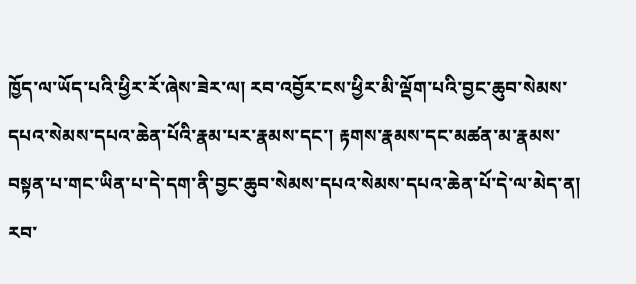ཁྱོད་ལ་ཡོད་པའི་ཕྱིར་རོ་ཞེས་ཟེར་ལ། རབ་འབྱོར་ངས་ཕྱིར་མི་ལྡོག་པའི་བྱང་ཆུབ་སེམས་དཔའ་སེམས་དཔའ་ཆེན་པོའི་རྣམ་པར་རྣམས་དང་། རྟགས་རྣམས་དང་མཚན་མ་རྣམས་བསྟན་པ་གང་ཡིན་པ་དེ་དག་ནི་བྱང་ཆུབ་སེམས་དཔའ་སེམས་དཔའ་ཆེན་པོ་དེ་ལ་མེད་ན། རབ་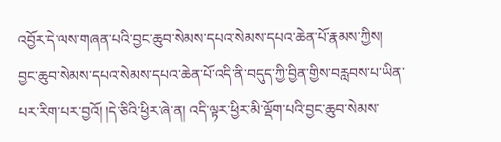འབྱོར་དེ་ལས་གཞན་པའི་བྱང་ཆུབ་སེམས་དཔའ་སེམས་དཔའ་ཆེན་པོ་རྣམས་ཀྱིས། བྱང་ཆུབ་སེམས་དཔའ་སེམས་དཔའ་ཆེན་པོ་འདི་ནི་བདུད་ཀྱི་བྱིན་གྱིས་བརླབས་པ་ཡིན་པར་རིག་པར་བྱའོ། །དེ་ཅིའི་ཕྱིར་ཞེ་ན། འདི་ལྟར་ཕྱིར་མི་ལྡོག་པའི་བྱང་ཆུབ་སེམས་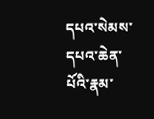དཔའ་སེམས་དཔའ་ཆེན་པོའི་རྣམ་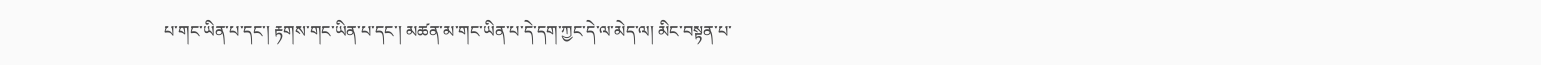པ་གང་ཡིན་པ་དང་། རྟགས་གང་ཡིན་པ་དང་། མཚན་མ་གང་ཡིན་པ་དེ་དག་ཀྱང་དེ་ལ་མེད་ལ། མིང་བསྟན་པ་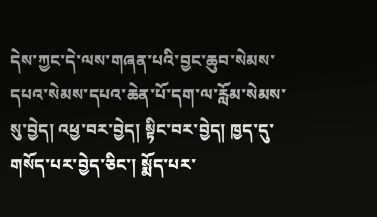དེས་ཀྱང་དེ་ལས་གཞན་པའི་བྱང་ཆུབ་སེམས་དཔའ་སེམས་དཔའ་ཆེན་པོ་དག་ལ་རློམ་སེམས་སུ་བྱེད། འཕྱ་བར་བྱེད། སྟིང་བར་བྱེད། ཁྱད་དུ་གསོད་པར་བྱེད་ཅིང་། སྨོད་པར་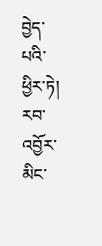བྱེད་པའི་ཕྱིར་ཏེ། རབ་འབྱོར་མིང་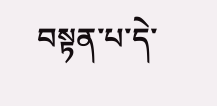བསྟན་པ་དེ་